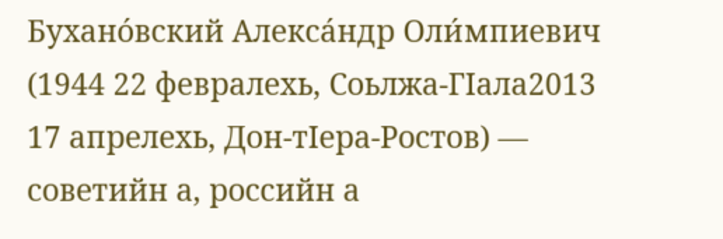Бухано́вский Алекса́ндр Оли́мпиевич (1944 22 февралехь, Соьлжа-ГӀала2013 17 апрелехь, Дон-тӀера-Ростов) — советийн а, российн а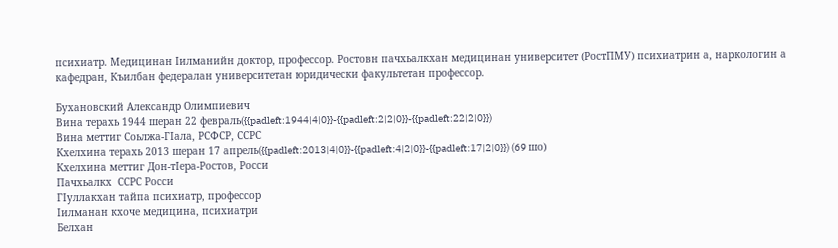психиатр. Медицинан Ӏилманийн доктор, профессор. Ростовн пачхьалкхан медицинан университет (РостПМУ) психиатрин а, наркологин а кафедран, Къилбан федералан университетан юридически факультетан профессор.

Бухановский Александр Олимпиевич
Вина терахь 1944 шеран 22 февраль({{padleft:1944|4|0}}-{{padleft:2|2|0}}-{{padleft:22|2|0}})
Вина меттиг Соьлжа-ГӀала, РСФСР, ССРС
Кхелхина терахь 2013 шеран 17 апрель({{padleft:2013|4|0}}-{{padleft:4|2|0}}-{{padleft:17|2|0}}) (69 шо)
Кхелхина меттиг Дон-тӀера-Ростов, Росси
Пачхьалкх  ССРС Росси
ГӀуллакхан тайпа психиатр, профессор
Ӏилманан кхоче медицина, психиатри
Белхан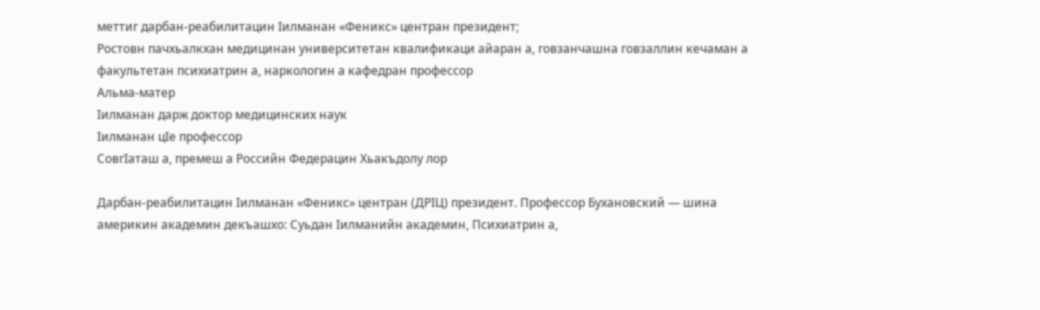меттиг дарбан-реабилитацин Ӏилманан «Феникс» центран президент;
Ростовн пачхьалкхан медицинан университетан квалификаци айаран а, говзанчашна говзаллин кечаман а факультетан психиатрин а, наркологин а кафедран профессор
Альма-матер
Ӏилманан дарж доктор медицинских наук
Ӏилманан цӀе профессор
СовгӀаташ а, премеш а Российн Федерацин Хьакъдолу лор

Дарбан-реабилитацин Ӏилманан «Феникс» центран (ДРӀЦ) президент. Профессор Бухановский — шина америкин академин декъашхо: Суьдан Ӏилманийн академин, Психиатрин а,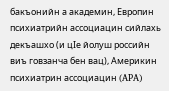бакъонийн а академин, Европин психиатрийн ассоциацин сийлахь декъашхо (и цӀе йолуш российн виъ говзанча бен вац), Америкин психиатрин ассоциацин (APA)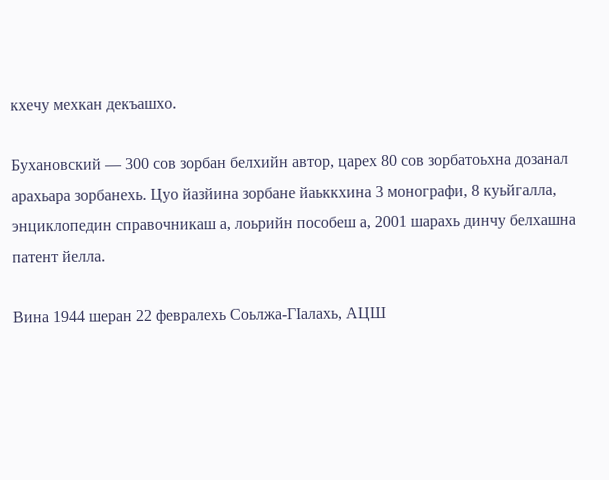кхечу мехкан декъашхо.

Бухановский — 300 сов зорбан белхийн автор, царех 80 сов зорбатоьхна дозанал арахьара зорбанехь. Цуо йазйина зорбане йаьккхина 3 монографи, 8 куьйгалла, энциклопедин справочникаш а, лоьрийн пособеш а, 2001 шарахь динчу белхашна патент йелла.

Вина 1944 шеран 22 февралехь Соьлжа-ГӀалахь, АЦШ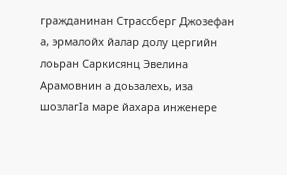гражданинан Страссберг Джозефан а, эрмалойх йалар долу цергийн лоьран Саркисянц Эвелина Арамовнин а доьзалехь, иза шозлагӀа маре йахара инженере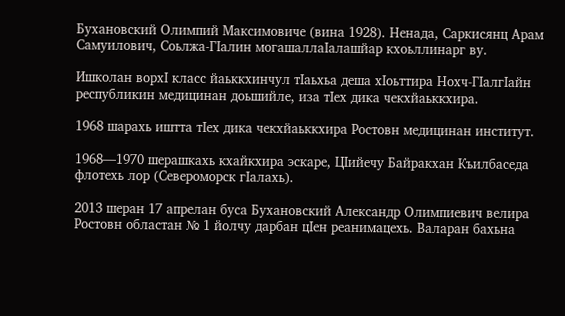Бухановский Олимпий Максимовиче (вина 1928). Ненада, Саркисянц Арам Самуилович, Соьлжа-ГӀалин могашаллаӀалашйар кхоьллинарг ву.

Ишколан ворхӀ класс йаьккхинчул тӀаьхьа деша хӀоьттира Нохч-ГӀалгӀайн республикин медицинан доьшийле, иза тӀех дика чекхйаьккхира.

1968 шарахь иштта тӀех дика чекхйаьккхира Ростовн медицинан институт.

1968—1970 шерашкахь кхайкхира эскаре, ЦӀийечу Байракхан Къилбаседа флотехь лор (Североморск гӀалахь).

2013 шеран 17 апрелан буса Бухановский Александр Олимпиевич велира Ростовн областан № 1 йолчу дарбан цӀен реанимацехь. Валаран бахьна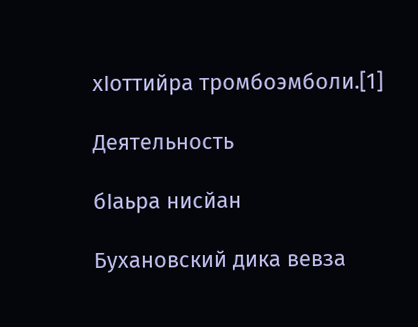хӀоттийра тромбоэмболи.[1]

Деятельность

бӀаьра нисйан

Бухановский дика вевза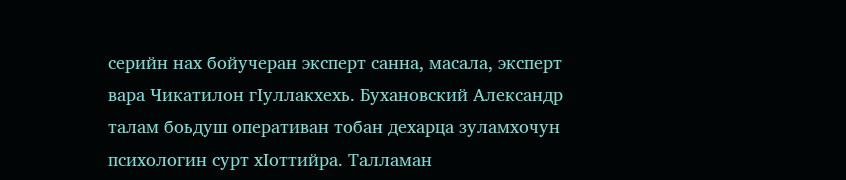серийн нах бойучеран эксперт санна, масала, эксперт вара Чикатилон гӀуллакхехь. Бухановский Александр талам боьдуш оперативан тобан дехарца зуламхочун психологин сурт хӀоттийра. Талламан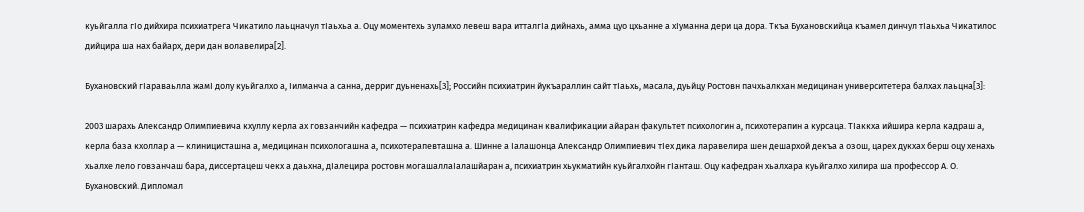куьйгалла гӀо дийхира психиатрега Чикатило лаьцначул тӀаьхьа а. Оцу моментехь зуламхо левеш вара итталгӀа дийнахь, амма цуо цхьанне а хӀуманна дери ца дора. Ткъа Бухановскийца къамел динчул тӀаьхьа Чикатилос дийцира ша нах байарх, дери дан волавелира[2].

Бухановский гӀараваьлла жамӀ долу куьйгалхо а, Ӏилманча а санна, дерриг дуьненахь[3]; Российн психиатрин йукъараллин сайт тӀаьхь, масала, дуьйцу Ростовн пачхьалкхан медицинан университетера балхах лаьцна[3]:

2003 шарахь Александр Олимпиевича кхуллу керла ах говзанчийн кафедра — психиатрин кафедра медицинан квалификации айаран факультет психологин а, психотерапин а курсаца. ТӀаккха ийшира керла кадраш а, керла база кхоллар а — клиницисташна а, медицинан психологашна а, психотерапевташна а. Шинне а Ӏалашонца Александр Олимпиевич тӀех дика ларавелира шен дешархой декъа а озош, царех дукхах берш оцу хенахь хьалхе лело говзанчаш бара, диссертацеш чекх а даьхна, дӀалецира ростовн могашаллаӀалашйаран а, психиатрин хьукматийн куьйгалхойн гӀанташ. Оцу кафедран хьалхара куьйгалхо хилира ша профессор А. О. Бухановский. Дипломал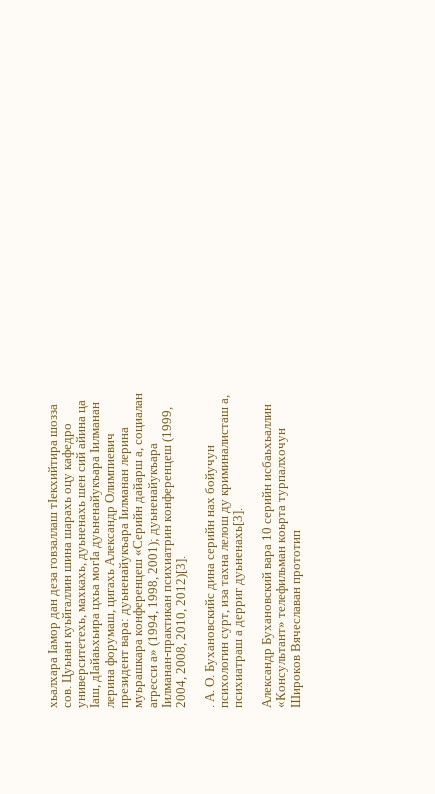хьалхара Ӏамор дан деза говзаллаш тӀекхийтира шозза сов. Цуьнан куьйгаллин шина шарахь оцу кафедро университетехь, махкахь, дуьненахь шен сий айина ца Ӏаш, дӀайаьхьира цхьа могӀа дуьненайукъара Ӏилманан лерина форумаш, цигахь Александр Олимпиевич президент вара: дуьненайукъара Ӏилманан лерина муьрашкара конференцеш «Серийн дайарш а, социалан агресси а» (1994, 1998, 2001); дуьненайукъара Ӏилманан-практикан психиатрин конференцеш (1999, 2004, 2008, 2010, 2012)[3].

. А. О. Бухановскийс дина серийн нах бойучун психологин сурт, иза тахна лелош ду криминалисташ а, психиатраш а дерриг дуьненахь[3].

Александр Бухановский вара 10 серийн исбаьхьаллин «Консультант» телефильман коьрта турпалхочун Широков Вячеславан прототип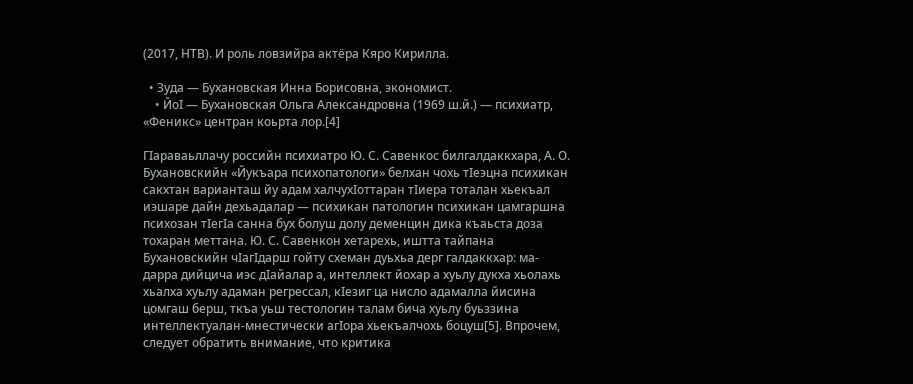(2017, НТВ). И роль ловзийра актёра Кяро Кирилла.

  • Зуда — Бухановская Инна Борисовна, экономист.
    • ЙоӀ — Бухановская Ольга Александровна (1969 ш.й.) — психиатр, «Феникс» центран коьрта лор.[4]

ГӀараваьллачу российн психиатро Ю. С. Савенкос билгалдаккхара, А. О. Бухановскийн «Йукъара психопатологи» белхан чохь тӀеэцна психикан сакхтан варианташ йу адам халчухӀоттаран тӀиера тоталан хьекъал иэшаре дайн дехьадалар — психикан патологин психикан цамгаршна психозан тӀегӀа санна бух болуш долу деменцин дика къаьста доза тохаран меттана. Ю. С. Савенкон хетарехь, иштта тайпана Бухановскийн чӀагӀдарш гойту схеман дуьхьа дерг галдаккхар: ма-дарра дийцича иэс дӀайалар а, интеллект йохар а хуьлу дукха хьолахь хьалха хуьлу адаман регрессал, кӀезиг ца нисло адамалла йисина цомгаш берш, ткъа уьш тестологин талам бича хуьлу буьззина интеллектуалан-мнестически агӀора хьекъалчохь боцуш[5]. Впрочем, следует обратить внимание, что критика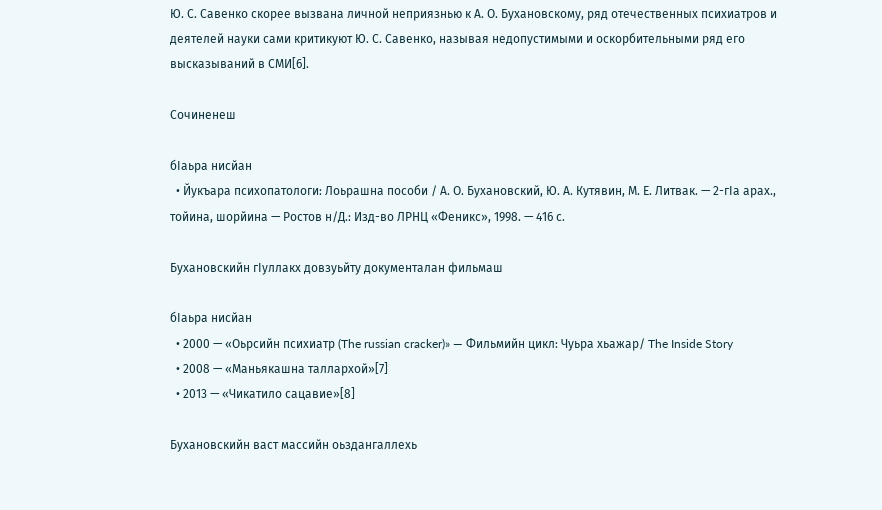Ю. С. Савенко скорее вызвана личной неприязнью к А. О. Бухановскому, ряд отечественных психиатров и деятелей науки сами критикуют Ю. С. Савенко, называя недопустимыми и оскорбительными ряд его высказываний в СМИ[6].

Сочиненеш

бӀаьра нисйан
  • Йукъара психопатологи: Лоьрашна пособи / А. О. Бухановский, Ю. А. Кутявин, М. Е. Литвак. — 2-гӀа арах., тойина, шорйина — Ростов н/Д.: Изд-во ЛРНЦ «Феникс», 1998. — 416 с.

Бухановскийн гӀуллакх довзуьйту документалан фильмаш

бӀаьра нисйан
  • 2000 — «Оьрсийн психиатр (The russian cracker)» — Фильмийн цикл: Чуьра хьажар/ The Inside Story
  • 2008 — «Маньякашна таллархой»[7]
  • 2013 — «Чикатило сацавие»[8]

Бухановскийн васт массийн оьздангаллехь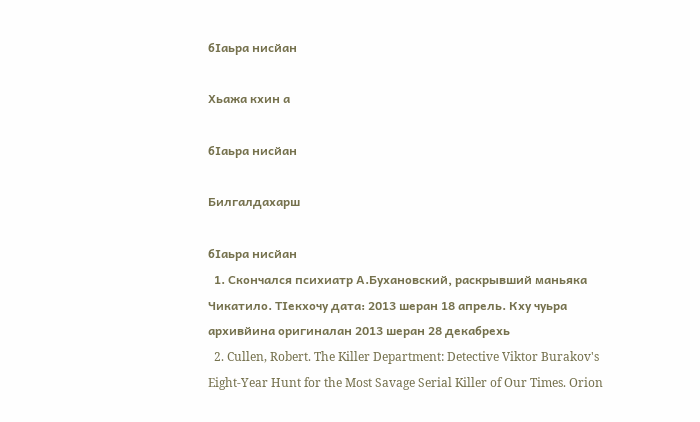бӀаьра нисйан

Хьажа кхин а

бӀаьра нисйан

Билгалдахарш

бӀаьра нисйан
  1. Скончался психиатр А.Бухановский, раскрывший маньяка Чикатило. ТӀекхочу дата: 2013 шеран 18 апрель. Кху чуьра архивйина оригиналан 2013 шеран 28 декабрехь
  2. Cullen, Robert. The Killer Department: Detective Viktor Burakov's Eight-Year Hunt for the Most Savage Serial Killer of Our Times. Orion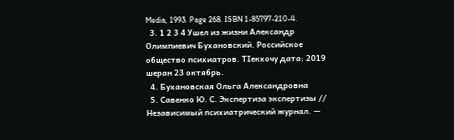Media, 1993. Page 268. ISBN 1-85797-210-4.
  3. 1 2 3 4 Ушел из жизни Александр Олимпиевич Бухановский. Российское общество психиатров. ТӀекхочу дата: 2019 шеран 23 октябрь.
  4. Бухановская Ольга Александровна
  5. Савенко Ю. С. Экспертиза экспертизы // Независимый психиатрический журнал. —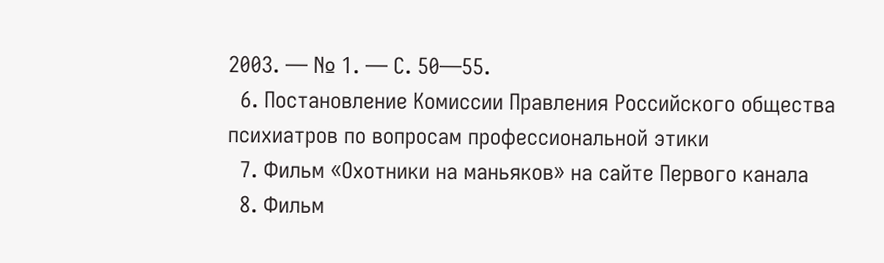2003. — № 1. — С. 50—55.
  6. Постановление Комиссии Правления Российского общества психиатров по вопросам профессиональной этики
  7. Фильм «Охотники на маньяков» на сайте Первого канала
  8. Фильм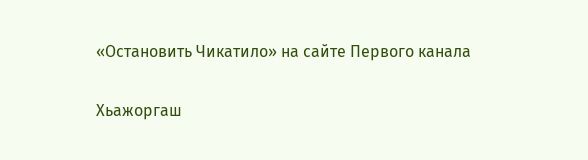«Остановить Чикатило» на сайте Первого канала

Хьажоргаш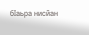бӀаьра нисйан